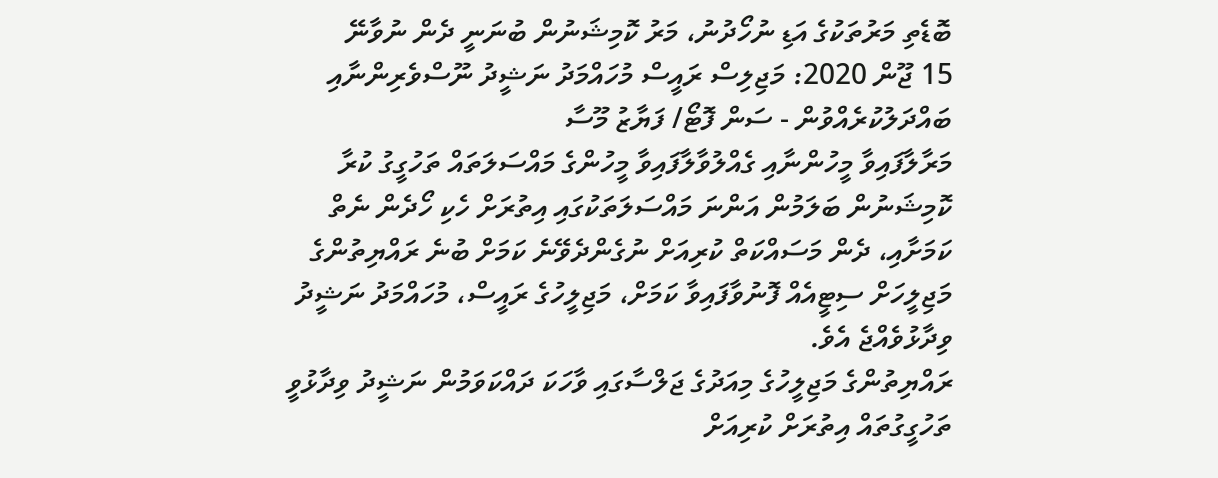ބޮޑެތި މަރުތަކުގެ އަޑި ނުހޯދުނު، މަރު ކޮމިޝަނުން ބުނަނީ ދެން ނުވާނޭ
15 ޖޫން 2020: މަޖިލިސް ރައީސް މުހައްމަދު ނަޝީދު ނޫސްވެރިންނާއި ބައްދަލުކުރެއްވުން - ސަން ފޮޓޯ/ ފަޔާޒު މޫސާ
މަރާލާފައިވާ މީހުންނާއި ގެއްލުވާލާފައިވާ މީހުންގެ މައްސަލަތައް ތަހުގީގު ކުރާ ކޮމިޝަނުން ބަލަމުން އަންނަ މައްސަލަތަކުގައި އިތުރަށް ހެކި ހޯދެން ނެތް ކަމަށާއި، ދެން މަސައްކަތް ކުރިއަށް ނުގެންދެވޭނެ ކަމަށް ބުނެ ރައްޔިތުންގެ މަޖިލީހަށް ސިޓީއެއް ފޮނުވާފައިވާ ކަމަށް، މަޖިލީހުގެ ރައީސް، މުހައްމަދު ނަޝީދު ވިދާޅުވެއްޖެ އެވެ.
ރައްޔިތުންގެ މަޖިލީހުގެ މިއަދުގެ ޖަލްސާގައި ވާހަކަ ދައްކަވަމުން ނަޝީދު ވިދާޅުވީ ތަހުގީގުތައް އިތުރަށް ކުރިއަށް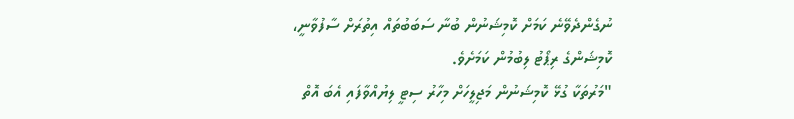ނުގެންދެވޭނެ ކަމަށް ކޮމިޝަނުން ބުނާ ސަބަބުތައް އިތުރަށް ސާފުވާނީ، ކޮމިޝަންގެ ރިޕޯޓު ލިބުމުން ކަމަށެވެ.
"މަރުތަކާ ގުޅޭ ކޮމިޝަނުން މަޖިލީހަށް މިހާރު ސިޓީ ލިޔުއްވާފައި އެބަ އޮތް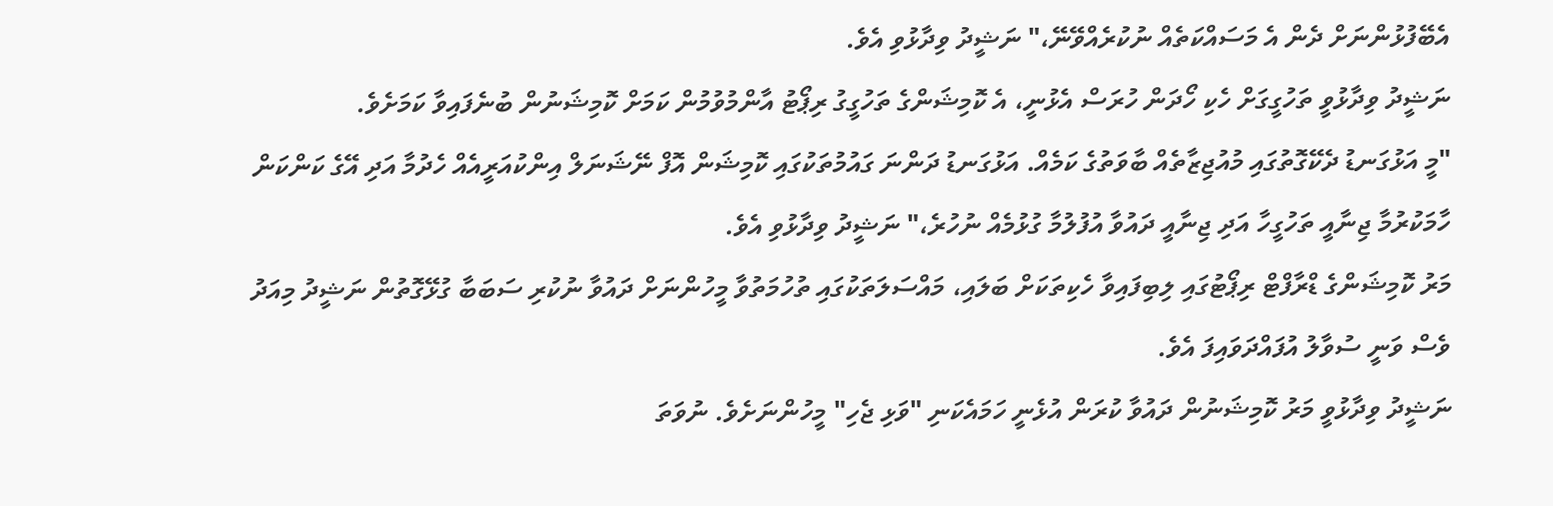އެބޭފުޅުންނަށް ދެން އެ މަސައްކަތެއް ނުކުރެއްވޭނޭ،" ނަޝީދު ވިދާޅުވި އެވެ.
ނަޝީދު ވިދާޅުވީ ތަހުގީގަށް ހެކި ހޯދަން ހުރަސް އެޅުނީ، އެ ކޮމިޝަންގެ ތަހުގީގު ރިޕޯޓު އާންމުވުމުން ކަމަށް ކޮމިޝަނުން ބުނެފައިވާ ކަމަށެވެ.
"މީ އަޅުގަނޑު ދެކޭގޮތުގައި މުއުޖިޒާތެއް ބާވަތުގެ ކަމެއް. އަޅުގަނޑު ދަންނަ ގައުމުތަކުގައި ކޮމިޝަން އޮފް ނޭޝަނަލް އިންކުއަރީއެއް ހެދުމާ އަދި އޭގެ ކަންކަން ހާމަކުރުމާ ޖިނާއީ ތަހުގީހާ އަދި ޖިނާއީ ދައުވާ އުފުލުމާ ގުޅުމެއް ނުހުރެ،" ނަޝީދު ވިދާޅުވި އެވެ.
މަރު ކޮމިޝަންގެ ޑްރާފްޓް ރިޕޯޓުގައި ލިބިފައިވާ ހެކިތަކަށް ބަލައި، މައްސަލަތަކުގައި ތުހުމަތުވާ މީހުންނަށް ދައުވާ ނުކުރި ސަބަބާ ގުޅޭގޮތުން ނަޝީދު މިއަދު ވެސް ވަނީ ސުވާލު އުފައްދަވައިފަ އެވެ.
ނަޝީދު ވިދާޅުވީ މަރު ކޮމިޝަނުން ދައުވާ ކުރަން އުޅެނީ ހަމައެކަނި "ވަޅި ޖެހި" މީހުންނަށެވެ. ނުވަތަ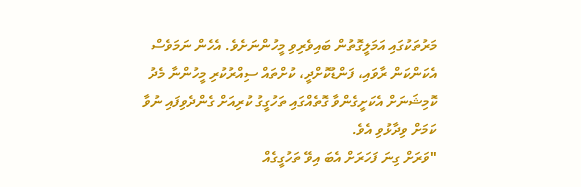މަރުތަކުގައި އަމަލީގޮތުން ބައިވެރިވި މީހުންނަށެވެ. އެހެން ނަމަވެސް އެކަންކަން ރާވައި، ފަންޑުކޮށްދީ، ކުށްތައް ސިއްރުކުރި މީހުންނާ މެދު ކޮމިޝަނަށް އެކަށީގެންވާ ގޮތެއްގައި ތަހުގީގު ކުރިއަށް ގެންދެވިފައި ނުވާ ކަމަށް ވިދާޅުވި އެވެ.
"ވަރަށް ގިނަ ފަހަރަށް އެބަ އިވޭ ތަހުގީގެއް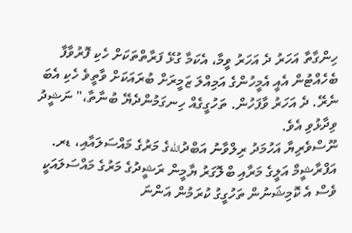ހިންގާތާ އަހަރު ދެ އަހަރު ވީމާ، އެކަމާ ގުޅޭ ފަރާތްތަކަށް ހެކި ފޮރުވާފާ ބެހެއްޓުން އެއީ އެމީހުންގެ އަމިއްލަ ޒަމީރަށް ބުރައަކަށް ވާތީވެ ހެކި އެބަ ނެރޭ. ދެ އަހަރު ވާފަހުން. ތަހުގީގެއް ހިނގަމުންދެޔޭ ބުނާތާ،" ނަޝީދު ވިދާޅުވި އެވެ.
ނޫސްވެރިޔާ އަހުމަދު ރިލްވާނު އަބްދުاللهގެ މަރުގެ މައްސަލައާއި، ޑރ. އަފްރާޝީމް އަލީގެ މަރާއި ބްލޮގަރު ޔާމީން ރަޝީދުގެ މަރުގެ މައްސަލައަކީ ވެސް އެ ކޮމިޝަނުން ތަހުގީގު ކުރަމުން އަންނަ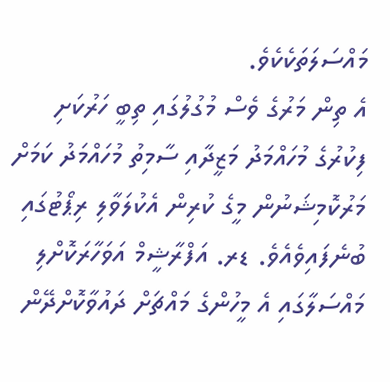މައްސަލަތަކެކެވެ.
އެ ތިން މަރުގެ ވެސް މުގުލުގައި ތިބީ ހަރުކަށި ފިކުރުގެ މުހައްމަދު މަޒީދާއި ސާމިތު މުހައްމަދު ކަމަށް މަރުކޮމިޝަނުން މީގެ ކުރިން އެކުލަވާލި ރިޕޯޓުގައި ބުނެފައިވެއެވެ. ޑރ. އަފްރާޝީމް އަވަހާރަކޮށްލި މައްސަލާގައި އެ މީހުންގެ މައްޗަށް ދައުވާކޮށްދޭން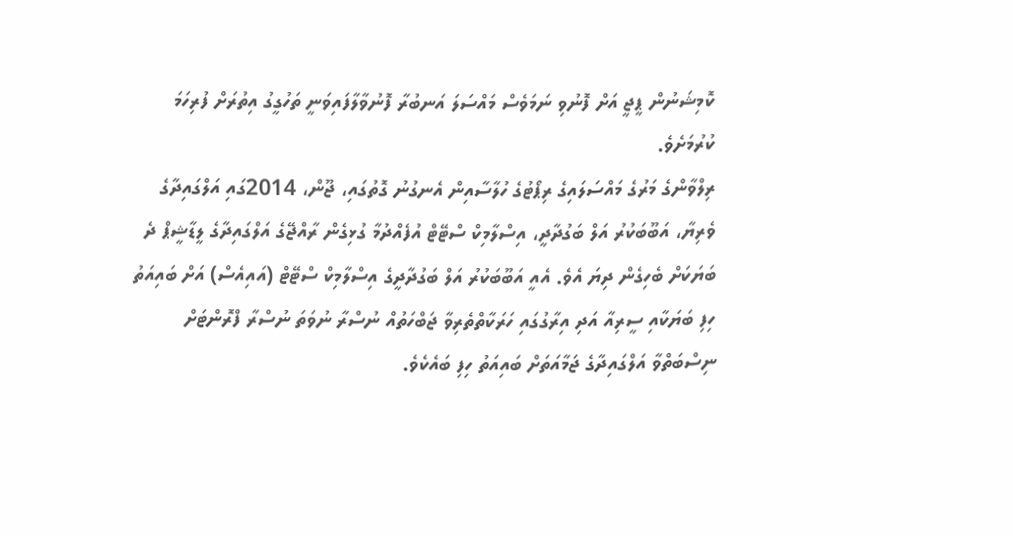ކޮމިޝަނުން ޕީޖީ އަށް ފޮނުވި ނަމަވެސް މައްސަލަ އަނބުރާ ފޮނުވާލާފައިވަނީ ތަހުގީގު އިތުރަށް ފުރިހަމަ ކުރުމަށެވެ.
ރިލްވާންގެ މަރުގެ މައްސަލައިގެ ރިޕޯޓުގެ ހުލާސާއިން އެނގުނު ގޮތުގައި، ޖޫން، 2014ގައި އަލްގައިދާގެ ވެރިޔާ، އަބޫބަކުރު އަލް ބަގުދާދީ، އިސްލާމިކް ސްޓޭޓް އުފެއްދުމާ ގުޅިގެން ރާއްޖޭގެ އަލްގައިދާގެ ލީޑާޝީޕް ދެ ބަޔަކަށް ބެހިގެން ދިޔަ އެވެ. އެއީ އަބޫބަކުރު އަލް ބަގުދާދީގެ އިސްލާމިކް ސްޓޭޓް (އައިއެސް) އަށް ބައިއަތު ހިފި ބަޔަކާއި ސީރިއާ އަދި އިރާގުގައި ހަރަކާތްތެރިވާ ޖަބްހަތުއް ނުސްރާ ނުވަތަ ނުސްރާ ފްރޮންޓަށް ނިސްބަތްވާ އަލްގައިދާގެ ޖަމާއަތަށް ބައިއަތު ހިފި ބައެކެވެ.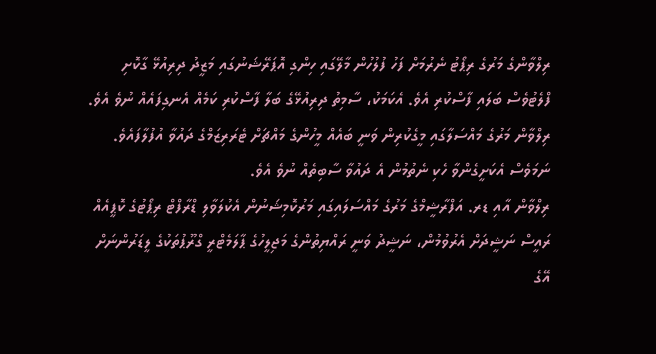ރިލްވާންގެ މަރުގެ ރިޕޯޓު ނެރުމަށް ފަހު ފުލުހުން މާލޭގައި ހިންގި އޮޕަރޭޝަނުގައި މަޒީދު ދިރިއުޅޭ ގާކޮށި ފްލެޓުވެސް ބަލައި ފާސްކުރި އެވެ. އެކަމަކު، ސާމިތު ދިރިއުޅޭގެ ބަލާ ފާސްކުރި ކަމެއް އެނގިފައެއް ނުވެ އެވެ.
ރިލްވާން މަރުގެ މައްސަލާގައި މީގެކުރިން ވަނީ ބައެއް މީހުންގެ މައްޗަށް ޓެރަރިޒަމްގެ ދައުވާ އުފުލާފައެވެ. ނަމަވެސް އެކަށީގެންވާ ހެކި ނެތުމުން އެ ދައުވާ ސާބިތެއް ނުވެ އެވެ.
ރިލްވާން އާއި ޑރ. އަފްރާޝީމްގެ މަރުގެ މައްސަލައިގައި މަރުކޮމިޝަނުން އެކުލަވާލި ޑްރާފްޓް ރިޕޯޓުގެ ކޮޕީއެއް ރައީސް ނަޝީދަށް އެރުވުމުން، ނަޝީދު ވަނީ ރައްޔިތުންގެ މަޖިލީހުގެ ޕާލަމެޓްރީ ގްރޫޕުތަކުގެ ލީޑަރުންނަށް އޭގެ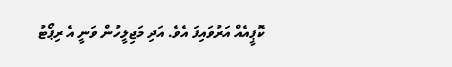ކޮޕީއެއް އަރުވައިފަ އެވެ. އަދި މަޖިލީހުން ވަނީ އެ ރިޕޯޓު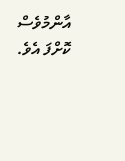އާންމުވެސް ކޮށްފަ އެވެ.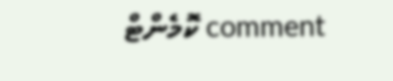comment ކޮމެންޓް